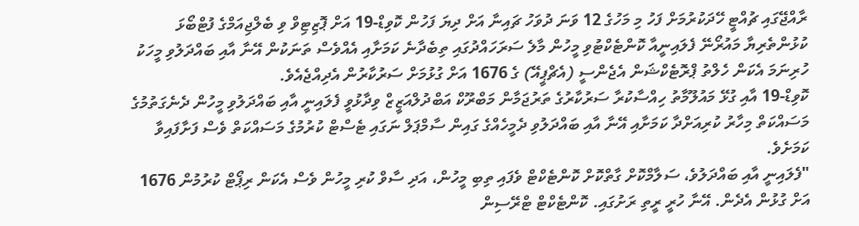ރާއްޖޭގައި ޗުއްޓީ ހޭދަކުރުމަށް ފަހު މި މަހުގެ 12 ވަނަ ދުވަހު ޗައިނާ އަށް ދިޔަ ފަހުން ކޮވިޑް-19 އަށް ޕޮޒިޓިވް ވި ބެލްޖިއަމްގެ ފުޓްބޯޅަ ކުޅުންތެރިޔާ މައުރޯނޭ ފެލައިނީއާ ކޮންޓެކްޓުވި މީހުން މާލެ ސަރަހައްދުގައި ތިބެދާނެ ކަމަށާއި އެއްވެސް ތަނަކުން އޭނާ އާއި ބައްދަލުވި މީހަކު ހުރިނަމަ އެކަން ހެލްތު ޕްރޮޓެކްޝަން އެޖެންސީ (އެޗްޕީއޭ) ގެ 1676 އަށް ގުޅުމަށް ސަރުކާރުން އެދިއްޖެއެވެ.
ކޮވިޑް-19 އާއި ގުޅޭ މައުލޫމާތު ހިއްސާކުރާ ސަރުކާރުގެ ތަރުޖަމާން މަބްރޫކް އަބްދުލްއަޒީޒް ވިދާޅުވީ ފެލައިނީ އާއި ބައްދަލުވި މީހުން ދެނެގަތުމުގެ މަސައްކަތް މިހާރު ކުރިއަށްދާ ކަމަށާއި އޭނާ އާއި ބައްދަލުވި ދެމީހެއްގެ ގައިން ސާމްޕަލް ނަގައި ޓެސްޓް ކުރުމުގެ މަސައްކަތް ވެސް ފަށާފައިވާ ކަމަށެވެ.
"ފެލައިނީ އާއި ބައްދަލުވެ، ސަލާމްކޮށް ގާތްކޮށް ކޮންޓެކްޓް ވެފައި ތިބި މީހުން، އަދި ސާވް ކުރި މީހުން ވެސް އެކަން ރިޕޯޓް ކުރުމުން 1676 އަށް ގުޅުން އެދެން. އޭނާ ހުރީ ރީތި ރަށުގައި. ކޮންޓެކްޓް ޓްރޭސިން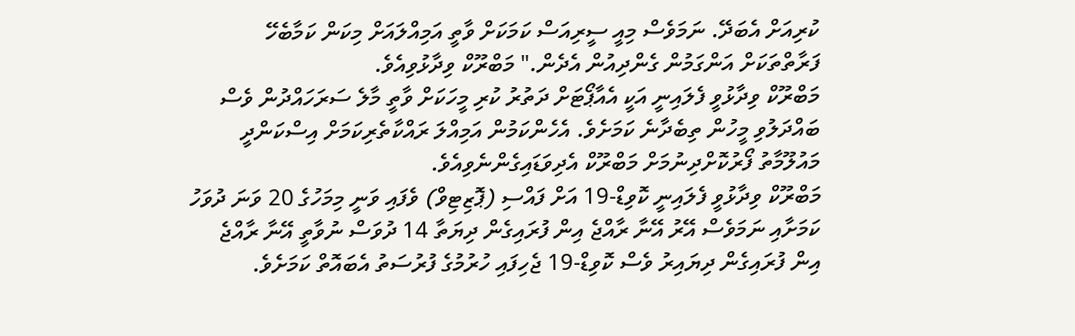ކުރިއަށް އެބަދޭ. ނަމަވެސް މިއީ ސީރިއަސް ކަމަކަށް ވާތީ އަމިއްލައަށް މިކަން ކަމާބެހޭ ފަރާތްތަކަށް އަންގަމުން ގެންދިއުން އެދެން." މަބްރޫކް ވިދާޅުވިއެވެ.
މަބްރޫކް ވިދާޅުވީ ފެލައިނީ އަކީ އެއާޕޯޓަށް ދަތުރު ކުރި މީހަކަށް ވާތީ މާލެ ސަރަހައްދުން ވެސް ބައްދަލުވި މީހުން ތިބެދާނެ ކަމަށެވެ. އެހެންކަމުން އަމިއްލަ ރައްކާތެރިކަމަށް އިސްކަންދީ މައުލޫމާތު ފޯރުކޮށްދިނުމަށް މަބްރޫކް އެދިވަޑައިގެންނެވިއެވެ.
މަބްރޫކް ވިދާޅުވީ ފެލައިނީ ކޮވިޑް-19 އަށް ފައްސި (ޕޮޒިޓިވް) ވެފައި ވަނީ މިމަހުގެ 20 ވަނަ ދުވަހު ކަމަށާއި ނަމަވެސް އޭރު އޭނާ ރާއްޖެ އިން ފުރައިގެން ދިޔަތާ 14 ދުވަސް ނުވާތީ އޭނާ ރާއްޖެ އިން ފުރައިގެން ދިޔައިރު ވެސް ކޮވިޑް-19 ޖެހިފައި ހުރުމުގެ ފުރުސަތު އެބައޮތް ކަމަށެވެ.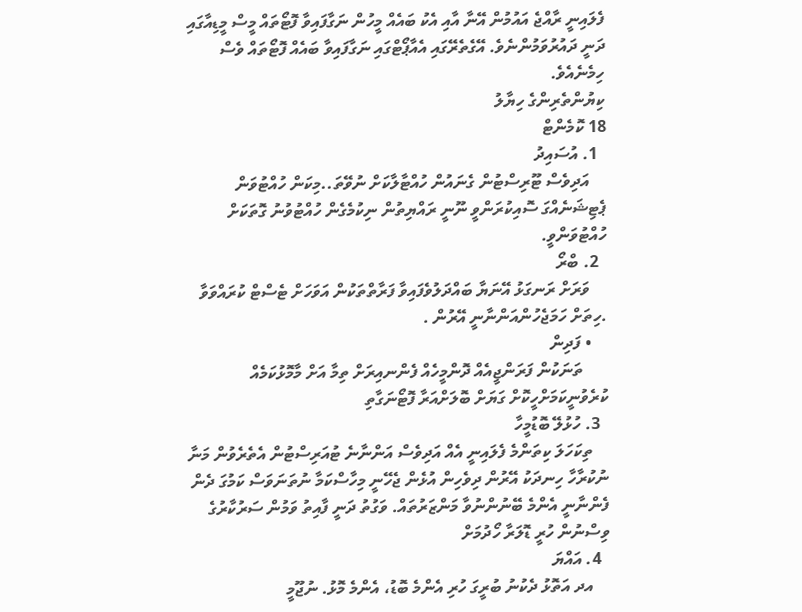ފެލައިނީ ރާއްޖެ އައުމުން އޭނާ އާއި އެކު ބައެއް މީހުން ނަގާފައިވާ ފޮޓޯތައް މީސް މީޑިއާގައި ދަނީ ދައުރުވަމުންނެވެ. އޭގެތެރޭގައި އެއާޕޯޓްގައި ނަގާފައިވާ ބައެއް ފޮޓޯތައް ވެސް ހިމެނެއެވެ.
ކިޔުންތެރިންގެ ހިޔާލު
18 ކޮމެންޓް
  1. އުސައިދު
    އަދިވެސް ޓޫރިސްޓުން ގެނައުން ހުއްޓާލާކަށް ނުވޭތަ..މިކަން ހުއްޓުވަން ޕެޓިޝަނެއްގަ ސޮއިކުރަންވީ ނޫނީ ރައްޔިތުން ނިކުމެގެން ހުއްޓުވުނު ގޮތަކަށް ހުއްޓުވަންވީ.
  2. ބްރޯ
    ވަރަށް ރަނގަޅު އޭނަޔާ ބައްދަލުވެފައިވާ ފަރާތްތަކުން އަވަހަށް ޓެސްޓް ކުރައްވަވާ .ހިތަށް ހަމަޖެހުންއަންނާނީ އޭރުން .
    • ފަދިން
      ތަނަކުން ފަރަންޖީއެއް ދޮންމީހެއް ފެންނއިރަށް ތިމާ އަށް މާމޮޅުކަމެއް ކުރެވުނީކަމަށްހީކޮށް ގަޔަށް ބޮލަށްއަރާ ފޮޓޯނަގާތި
  3. ހުޅުލޭ ބޮޑުމީހާ
    ތިކަހަލަ ކިތަންމެ ފެލައިނީ އެއް އަދިވެސް އަންނާނެ ޓުއަރިސްޓުން އެތެރެވުން މަނާ ނުކުރާހާ ހިނދަކު އޭރުން ދިވެހިން އުޅެން ޖެހޭނީ މިހާސްކަމާ ނުތަނަވަސް ކަމުގަ ދެން ފެންނާނީ އެންމެ ބޭނުންނުވާ މަންޒަރުތައް. ވަގުތު ދަނީ ފާއިތު ވަމުން ސަރުކާރުގެ ވިސްނުން ހުރީ ޑޮލަރާ ހޯދުމަށް
  4. އައްޔަ
    އދ އަތޮޅު ދެކުނު ބުރީގަ ހުރި އެންމެ ބޮޑު، އެންމެ މޮޅު. ނުޖޫމީ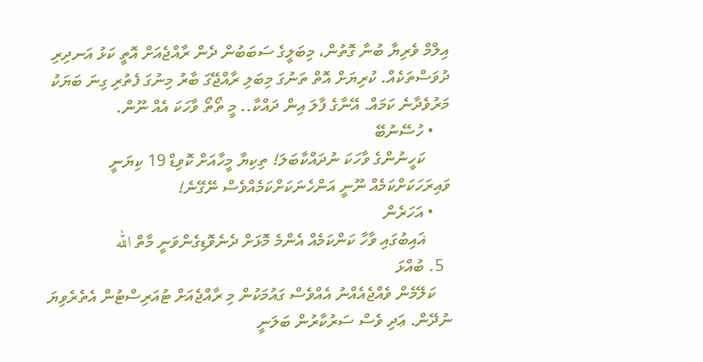އިލްމް ވެރިޔާ ބުނާ ގޮތުން، މިބަލީގެ ސަބަބުން ދެން ރާއްޖެއަށް އޮތީ ކަޅު އަނދިރި ދުވަސްތަކެއް. ކުރިޔަށް އޮތް ތަނުގަ މިބަލި ރާއްޖޭގަ ބާރު މިނުގަ ފެތުރި ގިނަ ބަޔަކު މަރުވެދާނެ ކަމައް. އޭނާގެ ފާލަ އިން ދައްކާ.. މީ ތޯތޯ ވާހަކަ އެއް ނޫން.
    • ހުސޭނުބޭ
      ކަހީނުންގެ ވާހަކަ ނުދައްކާބަލަ! ތިކިޔާ މީހާއަށް ކޮވިޑް 19 ކިޔަނީ ވައިރަހަކަށްކަމެއް ނޫނީ އަންހެނަކަށްކަމެއްވެސް ނޭގޭނެ!
    • އަހަރެން
      ޣައިބުގައި ވާހާ ކަންކަމެއް އެންމެ މޮޅަށް ދެނެވޮޑިގެންވަނީ މާތް الله
  5. ބުއްޅަ
    ކަލޭމެން ވެއްޖެއެއްނު އެއްވެސް ގައުމަކުން މި ރާއްޖެއަށް ޓުއަރިސްޓުން އެތެރެވިޔަ ނުދޭން. ޢަދި ވެސް ސަރުކާރުން ބަލަނީ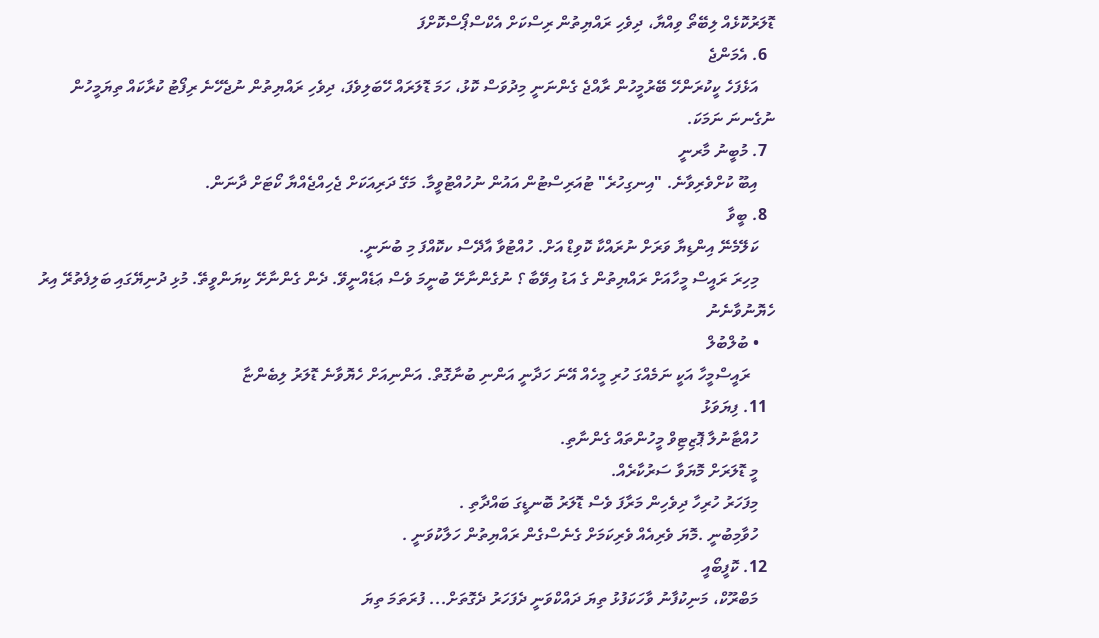ޑޮލަރުކޮޅެއް ލިބޭތޯ ވިއްޔާ، ދިވެހި ރައްޔިތުން ރިސްކަށް އެކްސްޕޯސްކޮށްފަ
  6. އެމަންޖެ
    އަޅެފަހެ ކީކުރަންހޭ ބޭރުމީހުން ރާއްޖެ ގެންނަނީ މިދުވަސް ކޮޅު، ހަމަ ޑޮލަރައް ހޭބަލިވެފަ، ދިވެހި ރައްޔިތުން ނުޖެހޭނެ ރިފޯޓު ކުރާކައް ތިޔަމީހުން ނުގެނނަ ނަމަކަ.
  7. މުބީނު މާރނީ
    އިބޫ ކުށްވެރިވާނެ. "އިނގިހުރެ" ޓުއަރިސްޓުން އައުން ނުހުއްޓުވީމާ. މަގޭ ދަރިއަކަށް ޖެހިއްޖެއްޔާ ކޯޓަށް ދާނަން.
  8. ބީވާ
    ކަލޭމެނޭ އިންޑިޔާ ވަރަށް ނުރައްކާ ކޮވިޑް އަށް. ހުއްޓުވާ އާދޭސް ކކޮއްފަ މި ބުނަނީ.
    މިހިރަ ރައީސް މީހާއަށް ރައްޔިތުން ގެ އަޑު އިވޭބާ ؟ ނުގެންނާށޭ ބުނީމަ ވެސް ޢަޑެއްނީވޭ. ދެން ގެންނާށޭ ކިޔަންވީތޭ. މުޅި ދުނިޔޭގައި ބަލިފެތުރޭ އިރު ހެޔޮނުވާނެނު
    • ބުލްބުލް
      ރައީސްމީހާ އަކީ ނަމެއްގަ ހުރި މީހެއް އޭނަ ހަދާނީ އަންނި ބުނާގޮތް. އަންނިއަށް ހެޔޮވާނެ ޑޮލަރު ލިބެންޏާ
  11. ފިޔަވަޅު
    ހުއްޓާނުލާ ޕޮޒިޓިވް މީހުންތައް ގެންނާތި.
    މީ ޑޮލަރަށް މޮޔަވާ ސަރުކާރެއް.
    މިފަހަރު ހުރިހާ ދިވެހިން މަރާފަ ވެސް ޑޮލަރު ބޮނޑީގަ ބައްދާތި .
    ހުވާމިބުނީ .މޮޔަ ވެރިއެއް ވެރިކަމަށް ގެނެސްގެން ރައްޔިތުން ހަލާކުވަނީ .
  12. ކޮފީބޯއީ
    މަބްރޫކް، މަނިކުފާނު ވާހަކަފުޅު ތިޔަ ދައްކްވަނީ ދެފަހަރު ދެގޮތަށް... ފުރަތަމަ ތިޔަ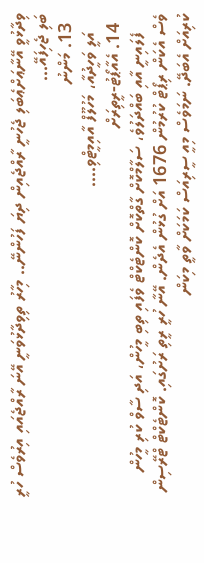ވިދާޅުވީ އޭނާޢަށްޢެބަލި ޖެހުނީ ރާއްޖެއިން ދިޔަ ފަހުންނޭ.. މިހާރު ތިވިދާޅުވަނީ އޭނަ ރާއްޖެއައި އިރުވެސް ހުރީ ބަލި ޖެހިފައޭ...
  13. މަންނު
    އަލީ ވަހީދުއާ، މަހުލޫފް އާއިމީޓްވި....
  14. އެއާޕޯޓު-ރީތިރަށް
    ފެލައިނީ އާއި ބައްދަލުވެ، ސަލާމްކޮށް ގާތްކޮށް ކޮންޓެކްޓް ވެފައި ތިބި މީހުން، އަދި ސާވް ކުރި މީހުން ވެސް އެކަން ރިޕޯޓް ކުރުމުން 1676 އަށް ގުޅުން އެދެން. އޭނާ ހުރީ ރީތި ރަށުގައި. ކޮންޓެކްޓް ޓްރޭސިން ކުރިއަށް އެބަދޭ. ނަމަވެސް މިއީ ސީރިއަސް ކަމަކަށް ވާތީ މިކަން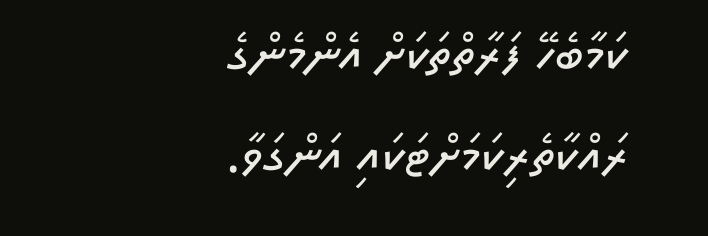ކަމާބެހޭ ފަރާތްތަކަށް އެންމެންގެ ރައްކާތެރިކަމަށްޓަކައި އަންގަވާ.